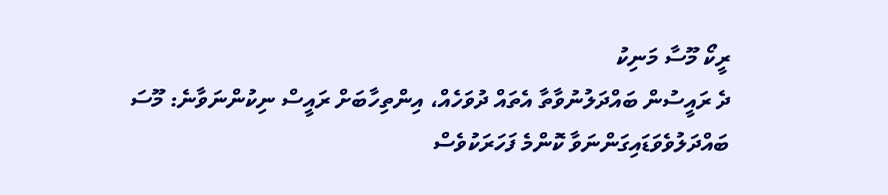ރީކޯ މޫސާ މަނިކު
ދެ ރައީސުން ބައްދަލުނުވާތާ އެތައް ދުވަހެއް، އިންތިހާބަށް ރައީސް ނިކުންނަވާނެ: މޫސަ
ބައްދަލުވެވަޑައިގަންނަވާ ކޮންމެ ފަހަރަކުވެސް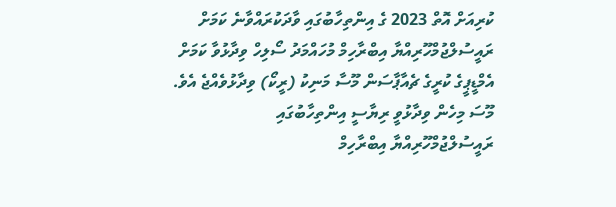ކުރިއަށް އޮތް 2023 ގެ އިންތިހާބުގައި ވާދަކުރައްވާނެ ކަމަށް ރައީސުލްޖުމްހޫރިއްޔާ އިބްރާހިމް މުހައްމަދު ސޯލިހް ވިދާޅުވާ ކަމަށް އެމްޑީޕީގެ ކުރީގެ ޗެއާޕާސަން މޫސާ މަނިކު (ރީކޯ) ވިދާޅުވެއްޖެ އެވެ.
މޫސަ މިހެން ވިދާޅުވީ ރިޔާސީ އިންތިހާބުގައި ރައީސުލްޖުމްހޫރިއްޔާ އިބްރާހިމް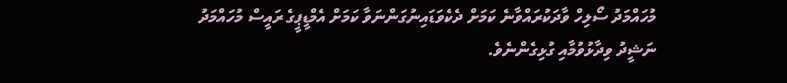މުހައްމަދު ސޯލިހް ވާދަކުރައްވާނެ ކަމަށް ދެކެވަޑައިނުގަންނަވާ ކަމަށް އެމްޑީޕީގެ ރައީސް މުހައްމަދު ނަޝީދު ވިދާޅުވުމާއި ގުޅިގެންނެވެ.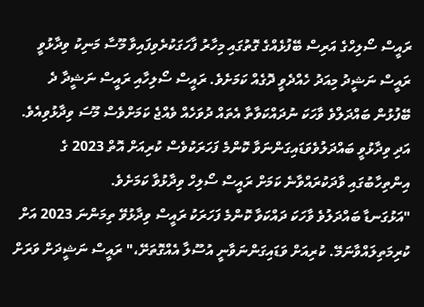ރައީސް ސޯލިހްގެ އަރިސް ބޭފުޅެއްގެ ގޮތުގައި މިހާރު ފާހަގަކުރެވިފައިވާ މޫސާ މަނިކު ވިދާޅުވީ ރައީސް ނަޝީދު މިއަދު ހެއްދެވީ ދޮގެއް ކަމަށެވެ. ރައީސް ސޯލިހާއި ރައީސް ނަޝީދާ ދެ ބޭފުޅުން ބައްދަލްވެ ވާހަކަ ނުދައްކަވާތާ އެތައް ދުވަހެއް ވެއްޖެ ކަމަށްވެސް މޫސަ ވިދާޅުވިއެވެ. އަދި ވިދާޅުވީ ބައްދަލުވެވަޑައިގަންނަވާ ކޮންމެ ފަހަރަކުވެސް ކުރިއަށް އޮތް 2023 ގެ އިންތިހާބުގައި ވާދަކުރައްވާނެ ކަމަށް ރައީސް ސޯލިހް ވިދާޅުވާ ކަމަށެވެ.
"އަޅުގަނޑާ ބައްދަލުވެ ވާހަކަ ދައްކަވާ ކޮންމެ ފަހަރަކު ރައީސް ވިދާޅުވޭ ތިމަންނަ 2023 އަށް ކުރިމަތިލައްވާނަމޭ. ކުރިއަށް ވަޑައިގަންނަވާނީ އުސޫލާ އެއްގޮތަށޭ،" ރައީސް ނަޝީދަށް ވަރަށް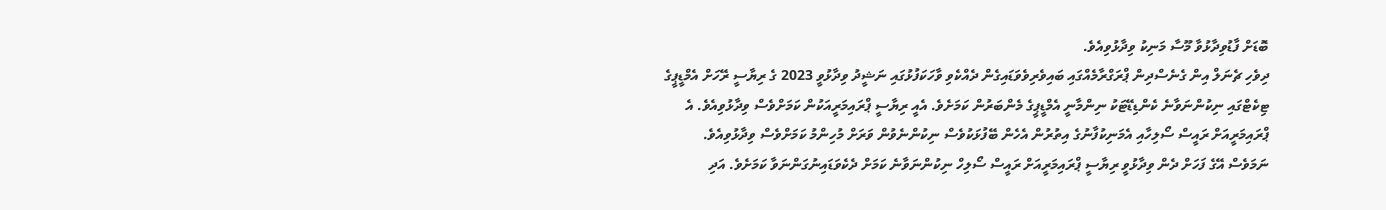ބޮޑަށް ފާޑުވިދާޅުވާ މޫސާ މަނިކު ވިދާޅުވިއެވެ.
ދިވެހި ޗެނަލް އިން ގެނެސްދިން ޕްރަގްރާމެއްގައި ބައިވެރިވެވަޑައިގެން ދެއްކެވި ވާހަކަފުޅުގައި ނަޝީދު ވިދާޅުވީ 2023 ގެ ރިޔާސީ ރޭހަށް އެމްޑީޕީގެ ޓިކެޓްގައި ނިކުންނަވާނެ ކެންޑިޑޭޓަކު ނިންމާނީ އެމްޑީޕީގެ މެންބަރުން ކަމަށެވެ. އެއީ ރިޔާސީ ޕްރައިމަރީއަކުން ކަމަށްވެސް ވިދާޅުވިއެވެ. އެ ޕްރައިމަރީއަށް ރައީސް ސޯލިހާއި އެމަނިކުފާނުގެ އިތުރުން އެހެން ބޭފުޅަކުވެސް ނިކުންނެވުން ވަރަށް މުހިންމު ކަމަށްވެސް ވިދާޅުވިއެވެ.
ނަމަވެސް އޭގެ ފަހަށް ދެން ވިދާޅުވީ ރިޔާސީ ޕްރައިމަރީއަށް ރައީސް ސޯލިހް ނިކުންނަވާނެ ކަމަށް ދެކެވަޑައިނުގަންނަވާ ކަމަށެވެ. އަދި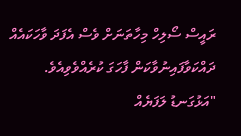ރައީސް ސޯލިހް މިހާތަނަށް ވެސް އެފަދަ ވާހަކައެއް ދައްކަވާފައިނުވާކަން ފާހަގަ ކުރެއްވެވިއެވެ.
"އަޅުގަނޑު ލަފަޔެއް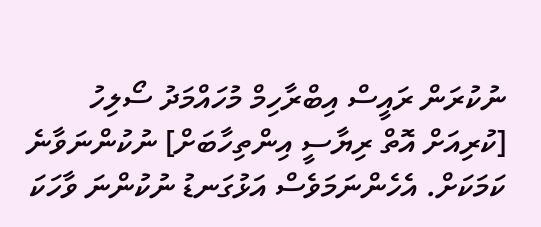ނުކުރަން ރައީސް އިބްރާހިމް މުހައްމަދު ސޯލިހު [ކުރިއަށް އޮތް ރިޔާސީ އިންތިހާބަށް] ނުކުންނަވާނެ ކަމަކަށް. އެހެންނަމަވެސް އަޅުގަނޑު ނުކުންނަ ވާހަކަ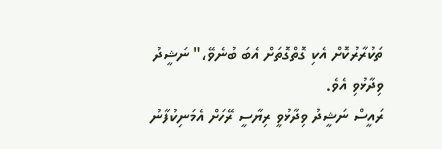ތަކުރާރުކޮށް އެކި ގޮތްގޮތަށް އެބަ ބުނެވޭ،" ނަޝީދު ވިދާޅުވި އެވެ.
ރައީސް ނަޝީދު ވިދާޅުވީ ރިޔާސީ ރޭހަށް އެމަނިކުފާނު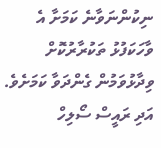ނިކުންނަވާނެ ކަމަށާ އެ ވާހަކަފުޅު ތަކުރާރުކޮށް ވިދާޅުވަމުން ގެންދަވާ ކަމަށެވެ. އަދި ރައީސް ސޯލިހް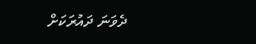ދެވަނަ ދައުރަކަށް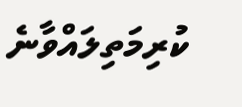ކުރިމަތިލައްވާނެ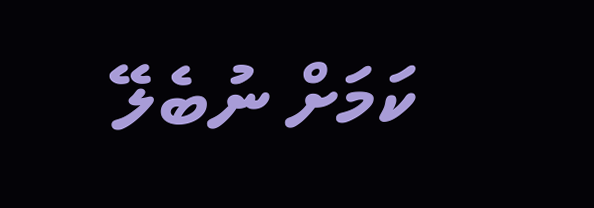ކަމަށް ނުބެލޭ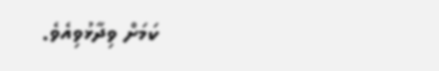ކަމަށް ވިދާޅުވިއެވެ.